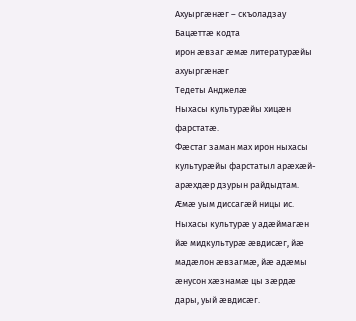Ахуыргæнæг – скъоладзау
Бацæттæ кодта
ирон æвзаг æмæ литературæйы ахуыргæнæг
Тедеты Анджелæ
Ныхасы культурæйы хицæн фарстатæ.
Фæстаг заман мах ирон ныхасы культурæйы фарстатыл арæхæй-арæхдæр дзурын райдыдтам. Æмæ уым диссагæй ницы ис. Ныхасы культурæ у адæймагæн йæ мидкультурæ æвдисæг, йæ мадæлон æвзагмæ, йæ адæмы æнусон хæзнамæ цы зæрдæ дары, уый æвдисæг.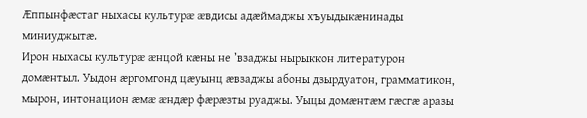Æппынфæстаг ныхасы культурæ æвдисы адæймаджы хъуыдыкæнинады миниуджытæ.
Ирон ныхасы культурæ æнцой кæны не ’взаджы нырыккон литературон домæнтыл. Уыдон æргомгонд цæуынц æвзаджы абоны дзырдуатон, грамматикон, мырон, интонацион æмæ æндæр фæрæзты руаджы. Уыцы домæнтæм гæсгæ аразы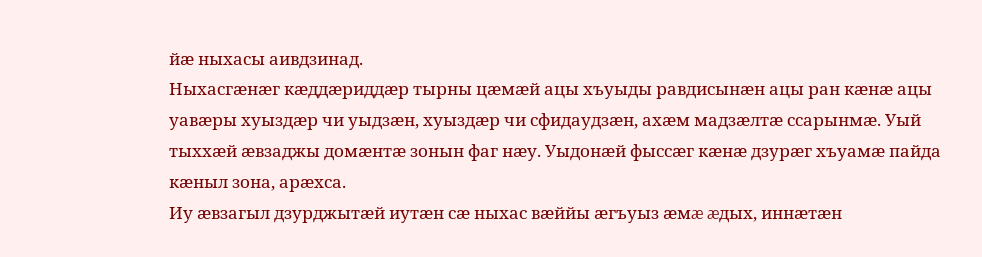йæ ныхасы аивдзинад.
Ныхасгæнæг кæддæриддæр тырны цæмæй ацы хъуыды равдисынæн ацы ран кæнæ ацы уавæры хуыздæр чи уыдзæн, хуыздæр чи сфидаудзæн, ахæм мадзæлтæ ссарынмæ. Уый тыххæй æвзаджы домæнтæ зонын фаг нæу. Уыдонæй фыссæг кæнæ дзурæг хъуамæ пайда кæныл зона, арæхса.
Иу æвзагыл дзурджытæй иутæн сæ ныхас вæййы æгъуыз æмæ æдых, иннæтæн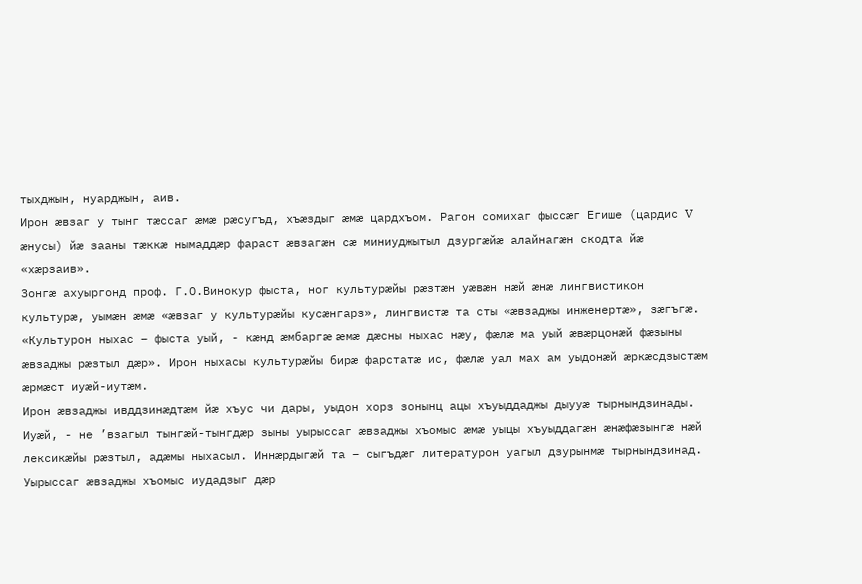тыхджын, нуарджын, аив.
Ирон æвзаг у тынг тæссаг æмæ рæсугъд, хъæздыг æмæ цардхъом. Рагон сомихаг фыссæг Егише (цардис V æнусы) йæ зааны тæккæ нымаддæр фараст æвзагæн сæ миниуджытыл дзургæйæ алайнагæн скодта йæ «хæрзаив».
Зонгæ ахуыргонд проф. Г.О.Винокур фыста, ног культурæйы рæзтæн уæвæн нæй æнæ лингвистикон культурæ, уымæн æмæ «æвзаг у культурæйы кусæнгарз», лингвистæ та сты «æвзаджы инженертæ», зæгъгæ. «Культурон ныхас – фыста уый, - кæнд æмбаргæ æмæ дæсны ныхас нæу, фæлæ ма уый æвæрцонæй фæзыны æвзаджы рæзтыл дæр». Ирон ныхасы культурæйы бирæ фарстатæ ис, фæлæ уал мах ам уыдонæй æркæсдзыстæм æрмæст иуæй-иутæм.
Ирон æвзаджы ивддзинæдтæм йæ хъус чи дары, уыдон хорз зонынц ацы хъуыддаджы дыууæ тырнындзинады. Иуæй, - не ’взагыл тынгæй-тынгдæр зыны уырыссаг æвзаджы хъомыс æмæ уыцы хъуыддагæн æнæфæзынгæ нæй лексикæйы рæзтыл, адæмы ныхасыл. Иннæрдыгæй та – сыгъдæг литературон уагыл дзурынмæ тырнындзинад.
Уырыссаг æвзаджы хъомыс иудадзыг дæр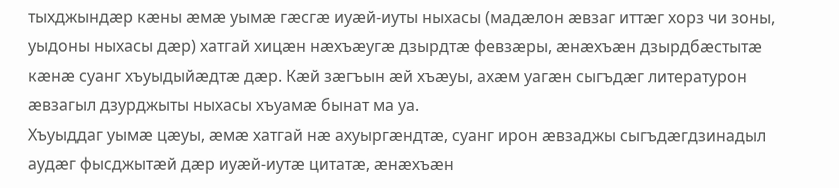тыхджындæр кæны æмæ уымæ гæсгæ иуæй-иуты ныхасы (мадæлон æвзаг иттæг хорз чи зоны, уыдоны ныхасы дæр) хатгай хицæн нæхъæугæ дзырдтæ февзæры, æнæхъæн дзырдбæстытæ кæнæ суанг хъуыдыйæдтæ дæр. Кæй зæгъын æй хъæуы, ахæм уагæн сыгъдæг литературон æвзагыл дзурджыты ныхасы хъуамæ бынат ма уа.
Хъуыддаг уымæ цæуы, æмæ хатгай нæ ахуыргæндтæ, суанг ирон æвзаджы сыгъдæгдзинадыл аудæг фысджытæй дæр иуæй-иутæ цитатæ, æнæхъæн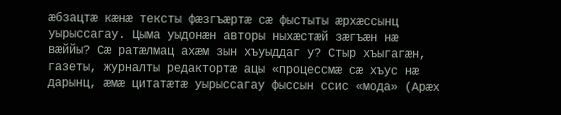æбзацтæ кæнæ тексты фæзгъæртæ сæ фыстыты æрхæссынц уырыссагау. Цыма уыдонæн авторы ныхæстæй зæгъæн нæ вæййы? Сæ ратæлмац ахæм зын хъуыддаг у? Стыр хъыгагæн, газеты, журналты редактортæ ацы «процессмæ сæ хъус нæ дарынц, æмæ цитатæтæ уырыссагау фыссын ссис «мода» (Арæх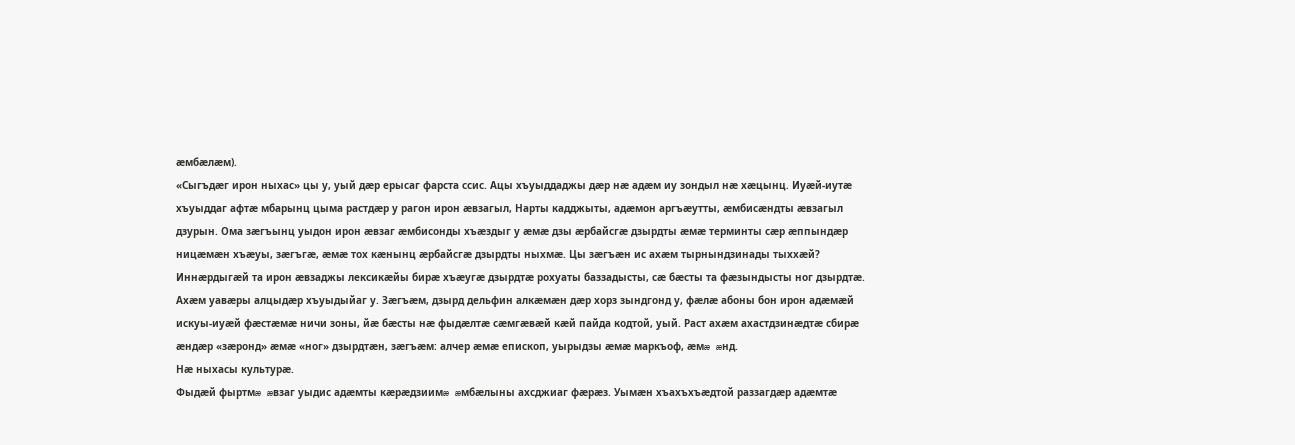æмбæлæм).
«Сыгъдæг ирон ныхас» цы у, уый дæр ерысаг фарста ссис. Ацы хъуыддаджы дæр нæ адæм иу зондыл нæ хæцынц. Иуæй-иутæ хъуыддаг афтæ мбарынц цыма растдæр у рагон ирон æвзагыл, Нарты кадджыты, адæмон аргъæутты, æмбисæндты æвзагыл дзурын. Ома зæгъынц уыдон ирон æвзаг æмбисонды хъæздыг у æмæ дзы æрбайсгæ дзырдты æмæ терминты сæр æппындæр ницæмæн хъæуы, зæгъгæ, æмæ тох кæнынц æрбайсгæ дзырдты ныхмæ. Цы зæгъæн ис ахæм тырнындзинады тыххæй?
Иннæрдыгæй та ирон æвзаджы лексикæйы бирæ хъæугæ дзырдтæ рохуаты баззадысты, сæ бæсты та фæзындысты ног дзырдтæ. Ахæм уавæры алцыдæр хъуыдыйаг у. Зæгъæм, дзырд дельфин алкæмæн дæр хорз зындгонд у, фæлæ абоны бон ирон адæмæй искуы-иуæй фæстæмæ ничи зоны, йæ бæсты нæ фыдæлтæ сæмгæвæй кæй пайда кодтой, уый. Раст ахæм ахастдзинæдтæ сбирæ æндæр «зæронд» æмæ «ног» дзырдтæн, зæгъæм: алчер æмæ епископ, уырыдзы æмæ маркъоф, æмæ æнд.
Нæ ныхасы культурæ.
Фыдæй фыртмæ æвзаг уыдис адæмты кæрæдзиимæ æмбæлыны ахсджиаг фæрæз. Уымæн хъахъхъæдтой раззагдæр адæмтæ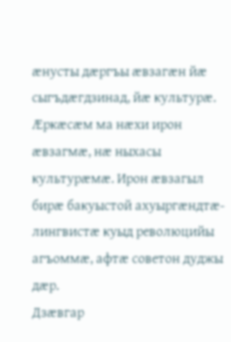æнусты дæргъы æвзагæн йæ сыгъдæгдзинад, йæ культурæ.
Æркæсæм ма нæхи ирон æвзагмæ, нæ ныхасы культурæмæ. Ирон æвзагыл бирæ бакуыстой ахуыргæндтæ-лингвистæ куыд революцийы агъоммæ, афтæ советон дуджы дæр.
Дзæвгар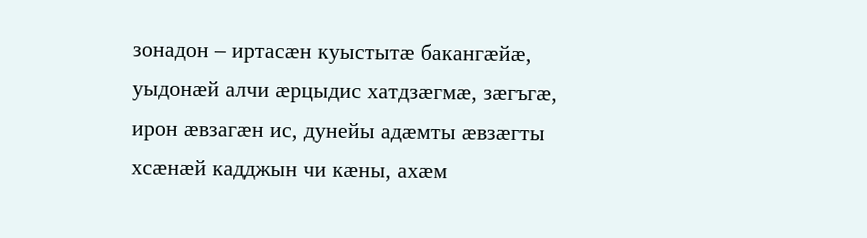зонадон – иртасæн куыстытæ бакангæйæ, уыдонæй алчи æрцыдис хатдзæгмæ, зæгъгæ, ирон æвзагæн ис, дунейы адæмты æвзæгты хсæнæй кадджын чи кæны, ахæм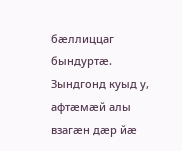бæллиццаг бындуртæ. Зындгонд куыд у, афтæмæй алы взагæн дæр йæ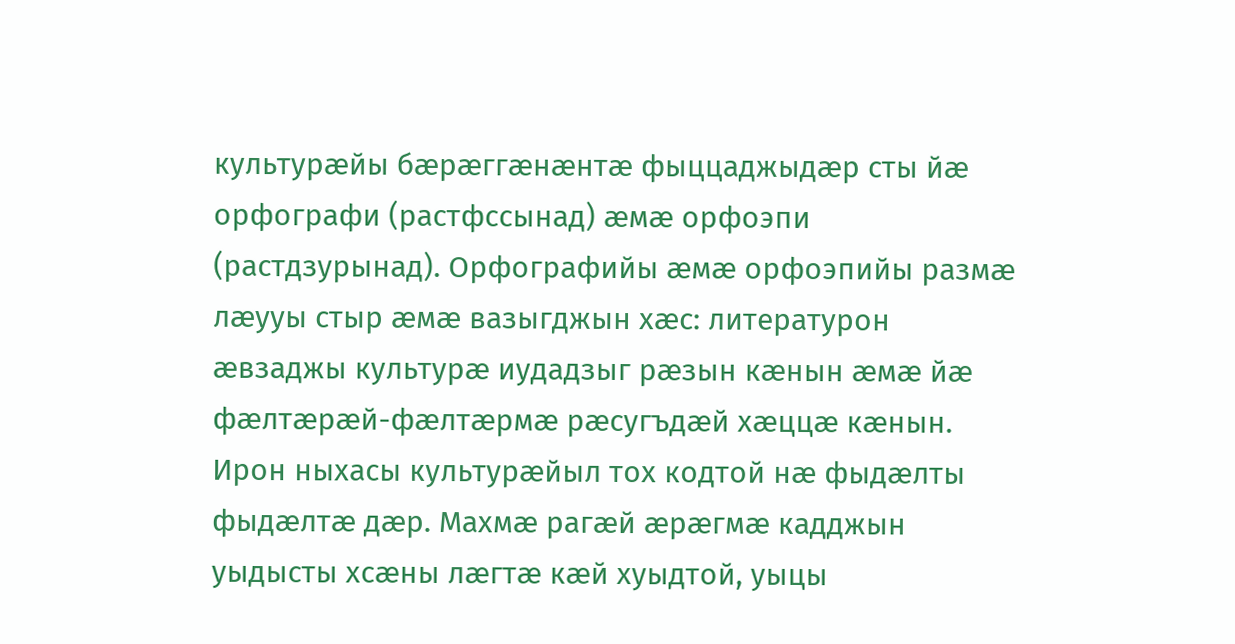культурæйы бæрæггæнæнтæ фыццаджыдæр сты йæ орфографи (растфссынад) æмæ орфоэпи (растдзурынад). Орфографийы æмæ орфоэпийы размæ лæууы стыр æмæ вазыгджын хæс: литературон æвзаджы культурæ иудадзыг рæзын кæнын æмæ йæ фæлтæрæй-фæлтæрмæ рæсугъдæй хæццæ кæнын.
Ирон ныхасы культурæйыл тох кодтой нæ фыдæлты фыдæлтæ дæр. Махмæ рагæй æрæгмæ кадджын уыдысты хсæны лæгтæ кæй хуыдтой, уыцы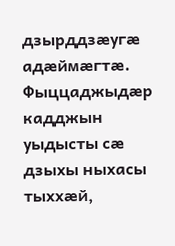дзырддзæугæ адæймæгтæ. Фыццаджыдæр кадджын уыдысты сæ дзыхы ныхасы тыххæй,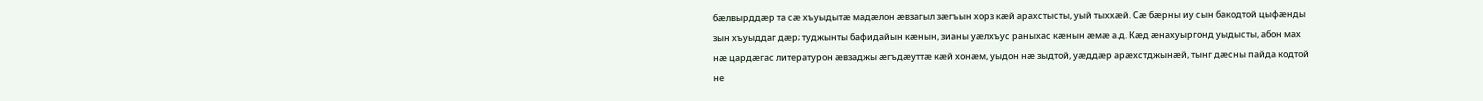бæлвырддæр та сæ хъуыдытæ мадæлон æвзагыл зæгъын хорз кæй арахстысты, уый тыххæй. Сæ бæрны иу сын бакодтой цыфæнды зын хъуыддаг дæр; туджынты бафидайын кæнын, зианы уæлхъус раныхас кæнын æмæ а.д. Кæд æнахуыргонд уыдысты, абон мах нæ цардæгас литературон æвзаджы æгъдæуттæ кæй хонæм, уыдон нæ зыдтой, уæддæр арæхстджынæй, тынг дæсны пайда кодтой не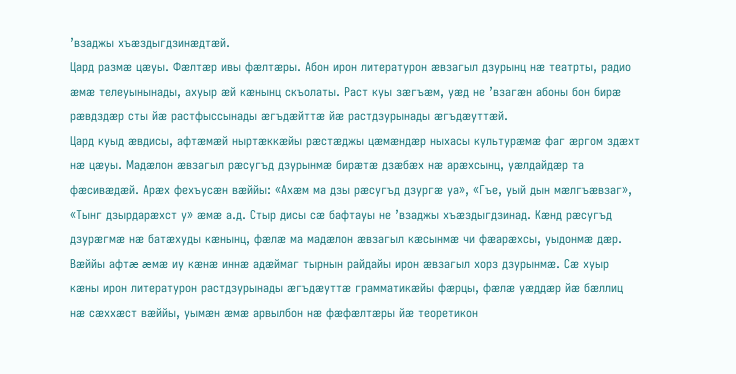’взаджы хъæздыгдзинæдтæй.
Цард размæ цæуы. Фæлтæр ивы фæлтæры. Абон ирон литературон æвзагыл дзурынц нæ театрты, радио æмæ телеуынынады, ахуыр æй кæнынц скъолаты. Раст куы зæгъæм, уæд не ’взагæн абоны бон бирæ рæвдздæр сты йæ растфыссынады æгъдæйттæ йæ растдзурынады æгъдæуттæй.
Цард куыд æвдисы, афтæмæй ныртæккæйы рæстæджы цæмæндæр ныхасы культурæмæ фаг æргом здæхт нæ цæуы. Мадæлон æвзагыл рæсугъд дзурынмæ бирæтæ дзæбæх нæ арæхсынц, уæлдайдæр та фæсивæдæй. Арæх фехъусæн вæййы: «Ахæм ма дзы рæсугъд дзургæ уа», «Гъе, уый дын мæлгъæвзаг», «Тынг дзырдарæхст у» æмæ а.д. Стыр дисы сæ бафтауы не ’взаджы хъæздыгдзинад. Кæнд рæсугъд дзурæгмæ нæ батæхуды кæнынц, фæлæ ма мадæлон æвзагыл кæсынмæ чи фæарæхсы, уыдонмæ дæр.
Вæййы афтæ æмæ иу кæнæ иннæ адæймаг тырнын райдайы ирон æвзагыл хорз дзурынмæ. Сæ хуыр кæны ирон литературон растдзурынады æгъдæуттæ грамматикæйы фæрцы, фæлæ уæддæр йæ бæллиц нæ сæххæст вæййы, уымæн æмæ арвылбон нæ фæфæлтæры йæ теоретикон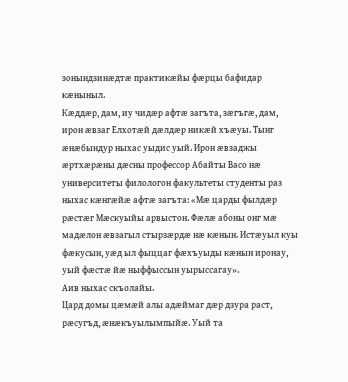зонындзинæдтæ практикæйы фæрцы бафидар кæныныл.
Кæддæр, дам, иу чидæр афтæ загъта, зæгъгæ, дам, ирон æвзаг Елхотæй дæлдæр никæй хъæуы. Тынг æнæбындур ныхас уыдис уый. Ирон æвзаджы æртхæрæны дæсны профессор Абайты Васо нæ университеты филологон факультеты студенты раз ныхас кæнгæйæ афтæ загъта: «Мæ царды фылдæр рæстæг Мæскуыйы арвыстон. Фæлæ абоны онг мæ мадæлон æвзагыл стырзæрдæ нæ кæнын. Истæуыл куы фæкусын, уæд ыл фыццаг фæхъуыды кæнын иронау, уый фæстæ йæ ныффыссын уырыссагау».
Аив ныхас скъолайы.
Цард домы цæмæй алы адæймаг дæр дзура раст, рæсугъд, æнæкъуылымпыйæ. Уый та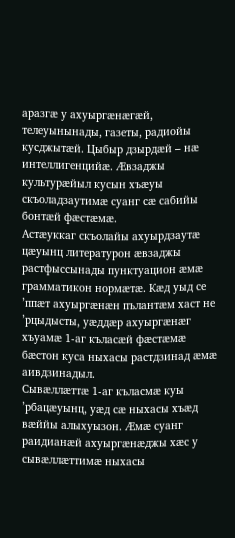аразгæ у ахуыргæнæгæй, телеуынынады, газеты, радиойы кусджытæй. Цыбыр дзырдæй – нæ интеллигенцийæ. Æвзаджы культурæйыл кусын хъæуы скъоладзаутимæ суанг сæ сабийы бонтæй фæстæмæ.
Астæуккаг скъолайы ахуырдзаутæ цæуынц литературон æвзаджы растфыссынады пунктуацион æмæ грамматикон нормæтæ. Кæд уыд се ’ппæт ахуыргæнæн пълантæм хаст не ’рцыдысты, уæддæр ахуыргæнæг хъуамæ 1-аг къласæй фæстæмæ бæстон куса ныхасы растдзинад æмæ аивдзинадыл.
Сывæллæттæ 1-аг къласмæ куы ’рбацæуынц, уæд сæ ныхасы хъæд вæййы алыхуызон. Æмæ суанг раидианæй ахуыргæнæджы хæс у сывæллæттимæ ныхасы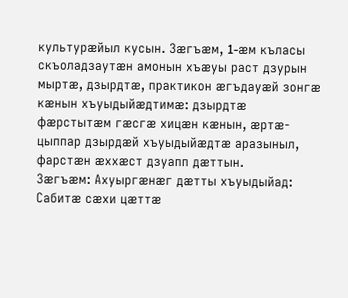культурæйыл кусын. Зæгъæм, 1-æм къласы скъоладзаутæн амонын хъæуы раст дзурын мыртæ, дзырдтæ, практикон æгъдауæй зонгæ кæнын хъуыдыйæдтимæ: дзырдтæ фæрстытæм гæсгæ хицæн кæнын, æртæ-цыппар дзырдæй хъуыдыйæдтæ аразыныл, фарстæн æххæст дзуапп дæттын.
Зæгъæм: Ахуыргæнæг дæтты хъуыдыйад: Сабитæ сæхи цæттæ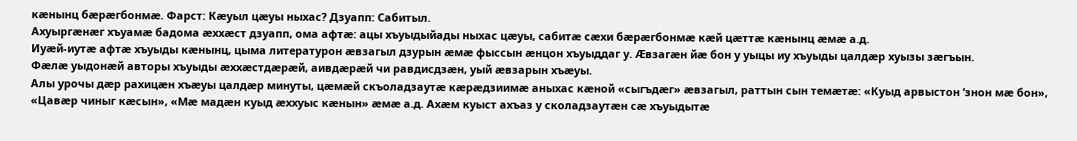кæнынц бæрæгбонмæ. Фарст: Кæуыл цæуы ныхас? Дзуапп: Сабитыл.
Ахуыргæнæг хъуамæ бадома æххæст дзуапп, ома афтæ: ацы хъуыдыйады ныхас цæуы, сабитæ сæхи бæрæгбонмæ кæй цæттæ кæнынц æмæ а.д.
Иуæй-иутæ афтæ хъуыды кæнынц, цыма литературон æвзагыл дзурын æмæ фыссын æнцон хъуыддаг у. Æвзагæн йæ бон у уыцы иу хъуыды цалдæр хуызы зæгъын.
Фæлæ уыдонæй авторы хъуыды æххæстдæрæй, аивдæрæй чи равдисдзæн, уый æвзарын хъæуы.
Алы урочы дæр рахицæн хъæуы цалдæр минуты, цæмæй скъоладзаутæ кæрæдзиимæ аныхас кæной «сыгъдæг» æвзагыл, раттын сын темæтæ: «Куыд арвыстон ’знон мæ бон», «Цавæр чиныг кæсын», «Мæ мадæн куыд æххуыс кæнын» æмæ а.д. Ахæм куыст ахъаз у сколадзаутæн сæ хъуыдытæ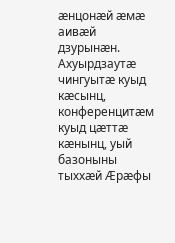æнцонæй æмæ аивæй дзурынæн.
Ахуырдзаутæ чингуытæ куыд кæсынц, конференцитæм куыд цæттæ кæнынц, уый базоныны тыххæй Æрæфы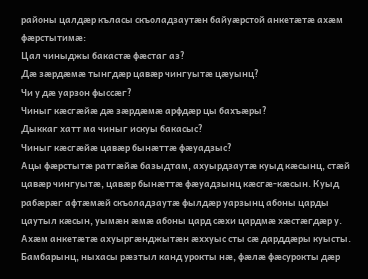районы цалдæр къласы скъоладзаутæн байуæрстой анкетæтæ ахæм фæрстытимæ:
Цал чиныджы бакастæ фæстаг аз?
Дæ зæрдæмæ тынгдæр цавæр чингуытæ цæуынц?
Чи у дæ уарзон фыссæг?
Чиныг кæсгæйæ дæ зæрдæмæ арфдæр цы бахъæры?
Дыккаг хатт ма чиныг искуы бакасыс?
Чиныг кæсгæйæ цавæр бынæттæ фæуадзыс?
Ацы фæрстытæ ратгæйæ базыдтам, ахуырдзаутæ куыд кæсынц, стæй цавæр чингуытæ, цавæр бынæттæ фæуадзынц кæсгæ-кæсын. Куыд рабæрæг афтæмæй скъоладзаутæ фылдæр уарзынц абоны царды цаутыл кæсын, уымæн æмæ абоны цард сæхи цардмæ хæстæгдæр у.
Ахæм анкетæтæ ахуыргæнджытæн æххуыс сты сæ дарддæры куысты. Бамбарынц, ныхасы рæзтыл канд урокты нæ, фæлæ фæсурокты дæр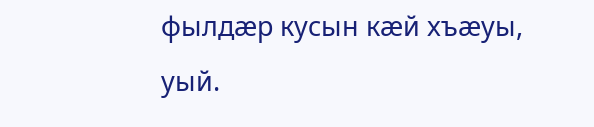фылдæр кусын кæй хъæуы, уый.